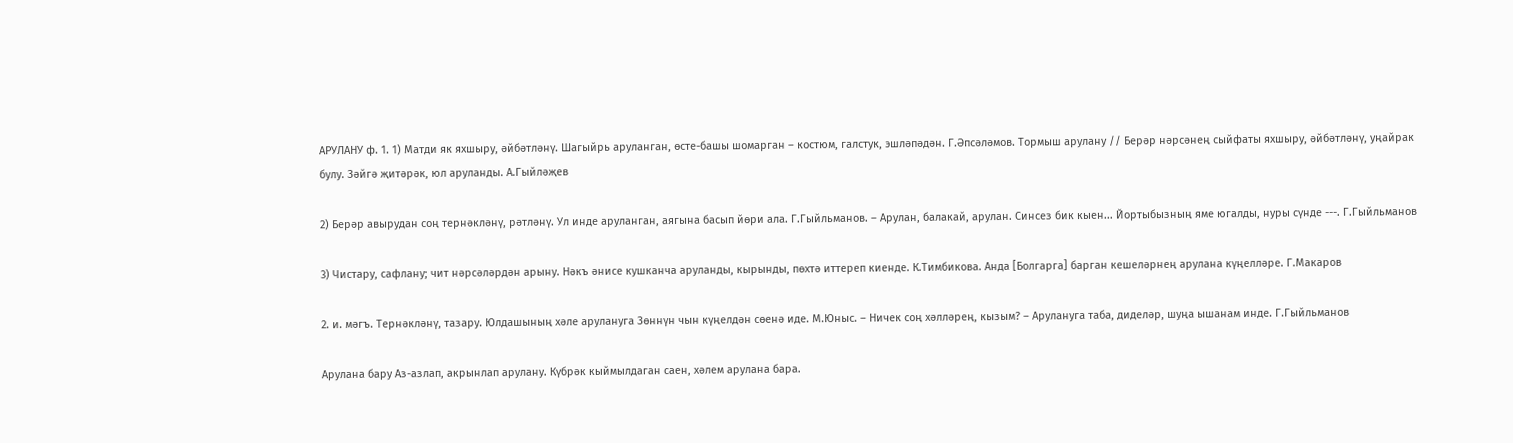АРУЛАНУ ф. 1. 1) Матди як яхшыру, әйбәтләнү. Шагыйрь аруланган, өсте-башы шомарган – костюм, галстук, эшләпәдән. Г.Әпсәләмов. Тормыш арулану // Берәр нәрсәнең сыйфаты яхшыру, әйбәтләнү, уңайрак булу. Зәйгә җитәрәк, юл аруланды. А.Гыйләҗев

2) Берәр авырудан соң тернәкләнү, рәтләнү. Ул инде аруланган, аягына басып йөри ала. Г.Гыйльманов. – Арулан, балакай, арулан. Синсез бик кыен... Йортыбызның яме югалды, нуры сүнде ---. Г.Гыйльманов

3) Чистару, сафлану; чит нәрсәләрдән арыну. Нәкъ әнисе кушканча аруланды, кырынды, пөхтә иттереп киенде. К.Тимбикова. Анда [Болгарга] барган кешеләрнең арулана күңелләре. Г.Макаров

2. и. мәгъ. Тернәкләнү, тазару. Юлдашының хәле арулануга Зөннүн чын күңелдән сөенә иде. М.Юныс. – Ничек соң хәлләрең, кызым? – Арулануга таба, диделәр, шуңа ышанам инде. Г.Гыйльманов

Арулана бару Аз-азлап, акрынлап арулану. Күбрәк кыймылдаган саен, хәлем арулана бара.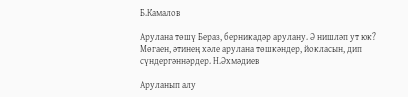Б.Камалов

Арулана төшү Бераз, берникадәр арулану. Ә нишләп ут юк? Мөгаен, әтинең хәле арулана төшкәндер, йокласын, дип сүндергәннәрдер. Н.Әхмәдиев

Аруланып алу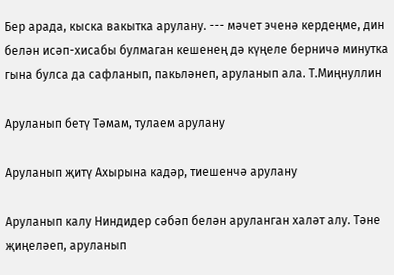Бер арада, кыска вакытка арулану. --- мәчет эченә кердеңме, дин белән исәп-хисабы булмаган кешенең дә күңеле берничә минутка гына булса да сафланып, пакьләнеп, аруланып ала. Т.Миңнуллин

Аруланып бетү Тәмам, тулаем арулану

Аруланып җитү Ахырына кадәр, тиешенчә арулану

Аруланып калу Ниндидер сәбәп белән аруланган халәт алу. Тәне җиңеләеп, аруланып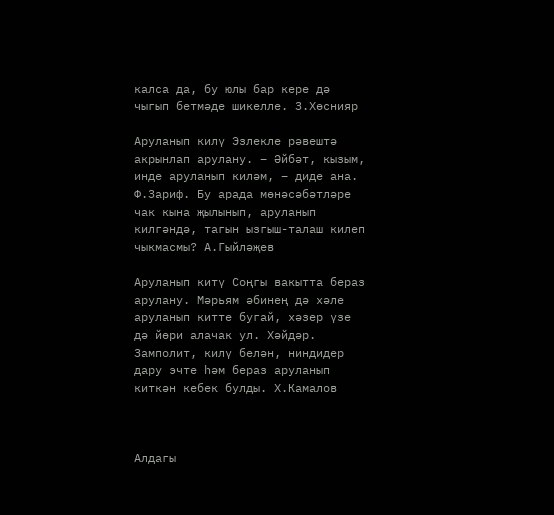калса да, бу юлы бар кере дә чыгып бетмәде шикелле. З.Хөснияр

Аруланып килү Эзлекле рәвештә акрынлап арулану. – Әйбәт, кызым, инде аруланып киләм, – диде ана. Ф.Зариф. Бу арада мөнәсәбәтләре чак кына җылынып, аруланып килгәндә, тагын ызгыш-талаш килеп чыкмасмы? А.Гыйләҗев

Аруланып китү Соңгы вакытта бераз арулану. Мәрьям әбинең дә хәле аруланып китте бугай, хәзер үзе дә йөри алачак ул. Хәйдәр. Замполит, килү белән, ниндидер дару эчте һәм бераз аруланып киткән кебек булды. Х.Камалов



Алдагы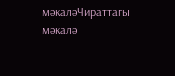мәкаләЧираттагы мәкалә